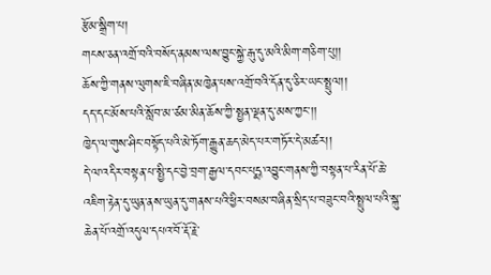རྩོམ་སྒྲིག་པ།
གངས་ཅན་འགྲོ་བའི་བསོད་ནམས་ལས་བྱུང་སྐྱེ་རྒུ་དུ་མའི་མིག་གཅིག་པུ།།
ཆོས་ཀྱི་གནས་ལུགས་ཇི་བཞིན་མཁྱེན་པས་འགྲོ་བའི་དོན་དུ་ཅིར་ཡང་སྤྲུལ།།
དད་དང་མོས་པའི་སློབ་མ་ཙམ་མིན་ཆོས་ཀྱི་སྤྱན་ལྡན་དུ་མས་ཀྱང་།།
ཁྱེད་ལ་གུས་ཤིང་བསྟོད་པའི་མེ་ཏོག་རྒྱུན་ཆད་མེད་པར་གཏོར་དེ་མཚར།།
དེ་ལ་འདིར་བསྟན་པ་སྤྱི་དང་བྱེ་བྲག་རྒྱལ་དབང་པདྨ་འབྱུང་གནས་ཀྱི་བསྟན་པ་རིན་པོ་ཆེ་འཇིག་རྟེན་དུ་ཡུན་ནས་ཡུན་དུ་གནས་པའི་ཕྱིར་བསམ་བཞིན་སྲིད་པ་བཟུང་བའི་སྤྲུལ་པའི་སྐུ་ཆེན་པོ་འགྲོ་འདུལ་དཔའ་བོ་རྡོ་རྗེ་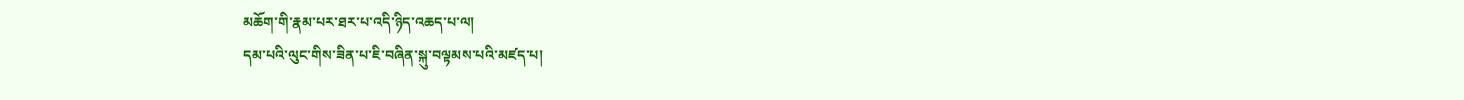མཆོག་གི་རྣམ་པར་ཐར་པ་འདི་ཉིད་འཆད་པ་ལ།
དམ་པའི་ལུང་གིས་ཟིན་པ་ཇི་བཞིན་སྐུ་བལྟམས་པའི་མཛད་པ།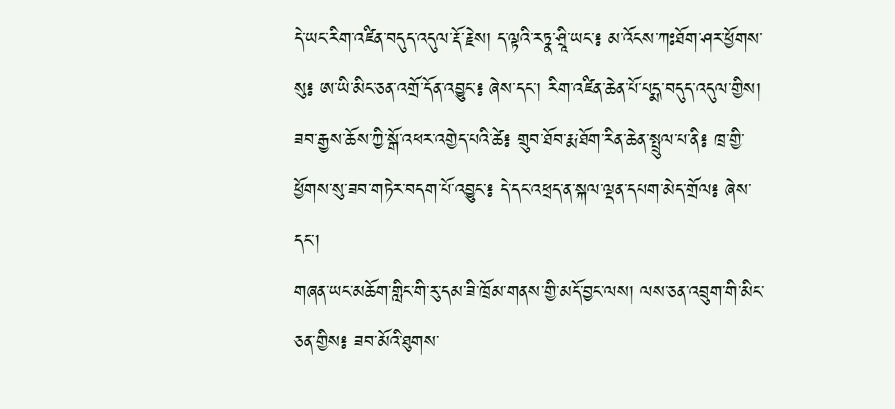དེ་ཡང་རིག་འཛིན་བདུད་འདུལ་རྡོ་རྗེས། ད་ལྟའི་རཏྣ་ཤྲཱི་ཡང་༔ མ་འོངས་ཀཿཐོག་ཤར་ཕྱོགས་སུ༔ ཨ་ཡི་མིང་ཅན་འགྲོ་དོན་འབྱུང་༔ ཞེས་དང་། རིག་འཛིན་ཆེན་པོ་པདྨ་བདུད་འདུལ་གྱིས། ཟབ་རྒྱས་ཆོས་ཀྱི་སྒོ་འཕར་འགྱེད་པའི་ཚེ༔ གྲུབ་ཐོབ་རྨ་ཐོག་རིན་ཆེན་སྤྲུལ་པ་ནི༔ ཁྲ་གྱི་ཕྱོགས་སུ་ཟབ་གཏེར་བདག་པོ་འབྱུང་༔ དེ་དང་འཕྲད་ན་སྐལ་ལྡན་དཔག་མེད་གྲོལ༔ ཞེས་དང་།
གཞན་ཡང་མཆོག་གླིང་གི་རུ་དམ་ཟི་ཁྲོམ་གནས་གྱི་མདོ་བྱང་ལས། ལས་ཅན་འབྲུག་གི་མིང་ཅན་གྱིས༔ ཟབ་མོའི་ཐུགས་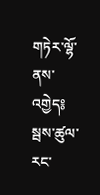གཏེར་ལྷོ་ནས་འགྱེད༔ སྦས་ཚུལ་རང་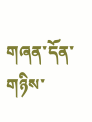གཞན་དོན་གཉིས་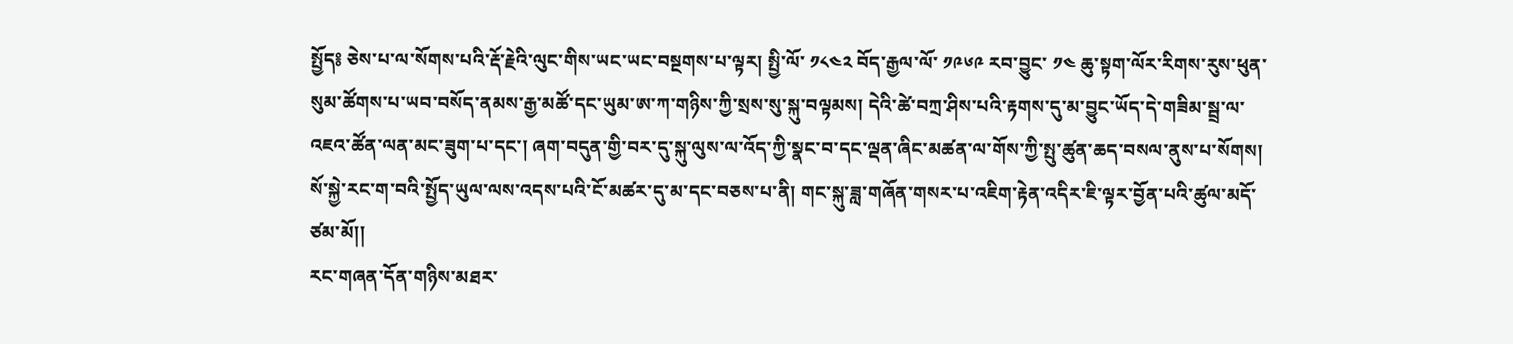སྤྱོད༔ ཅེས་པ་ལ་སོགས་པའི་རྡོ་རྗེའི་ལུང་གིས་ཡང་ཡང་བསྔགས་པ་ལྟར། སྤྱི་ལོ་ ༡༨༤༢ བོད་རྒྱལ་ལོ་ ༡༩༦༩ རབ་བྱུང་ ༡༤ ཆུ་སྟག་ལོར་རིགས་རུས་ཕུན་སུམ་ཚོགས་པ་ཡབ་བསོད་ནམས་རྒྱ་མཚོ་དང་ཡུམ་ཨ་ཀ་གཉིས་ཀྱི་སྲས་སུ་སྐུ་བལྟམས། དེའི་ཚེ་བཀྲ་ཤིས་པའི་རྟགས་དུ་མ་བྱུང་ཡོད་དེ་གཟིམ་སྦྲ་ལ་འཇའ་ཚོན་ལན་མང་ཟུག་པ་དང་། ཞག་བདུན་གྱི་བར་དུ་སྐུ་ལུས་ལ་འོད་ཀྱི་སྣང་བ་དང་ལྡན་ཞིང་མཚན་ལ་གོས་ཀྱི་སྤུ་ཚུན་ཆད་བསལ་ནུས་པ་སོགས། སོ་སྐྱེ་རང་ག་བའི་སྤྱོད་ཡུལ་ལས་འདས་པའི་ངོ་མཚར་དུ་མ་དང་བཅས་པ་ནི། གང་སྐུ་ཟླ་གཞོན་གསར་པ་འཇིག་རྟེན་འདིར་ཇི་ལྟར་བྱོན་པའི་ཚུལ་མདོ་ཙམ་མོ།།
རང་གཞན་དོན་གཉིས་མཐར་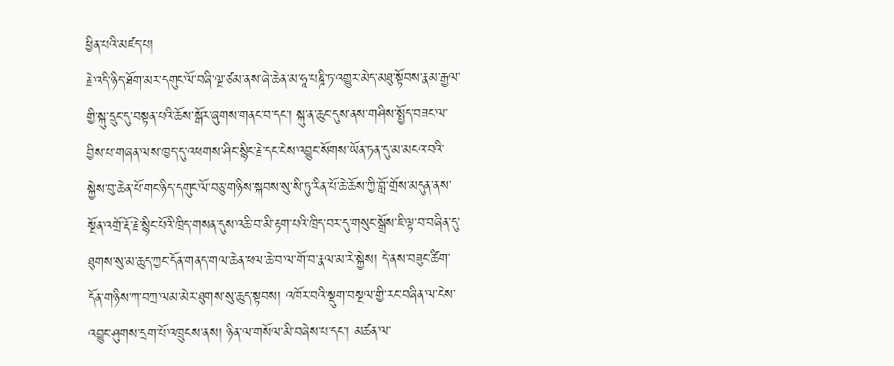ཕྱིན་པའི་མཛད་པ།
རྗེ་འདི་ཉིད་ཐོག་མར་དགུང་ལོ་བཞི་ལྔ་ཙམ་ནས་ཞེ་ཆེན་མ་ཧཱ་པཎྜི་ཏ་འགྱུར་མེད་མཐུ་སྟོབས་རྣམ་རྒྱལ་གྱི་སྐུ་དྲུང་དུ་བསྟན་པའི་ཆོས་སྒོར་ཞུགས་གནང་བ་དང་། སྐུ་ན་ཆུང་དུས་ནས་གཤིས་སྤྱོད་བཟང་ལ་བྱིས་པ་གཞན་ལས་ཁྱད་དུ་འཕགས་ཤིང་སྙིང་རྗེ་དང་ངེས་འབྱུང་སོགས་ཡོན་ཏན་དུ་མ་མངའ་བའི་སྐྱེས་བུ་ཆེན་པོ་གང་ཉིད་དགུང་ལོ་བཅུ་གཉིས་སྐབས་སུ་སི་ཏུ་རིན་པོ་ཆེ་ཆོས་ཀྱི་བློ་གྲོས་མདུན་ནས་སྔོན་འགྲོ་རྡོ་རྗེ་སྙིང་པོའི་ཁྲིད་གསན་དུས་འཆི་བ་མི་རྟག་པའི་ཁྲིད་བར་དུ་གསུང་སྒྲོས་ཇི་ལྟ་བ་བཞིན་དུ་ཐུགས་སུ་མ་ཆུད་ཀྱང་དོན་གནད་གལ་ཆེན་ཕལ་ཆེ་བ་ལ་གོ་བ་རྣལ་མ་རེ་སྐྱེས། དེ་ནས་བཟུང་ཚིག་དོན་གཉིས་ཀ་བཀྲ་ལམ་མེར་ཐུགས་སུ་ཆུད་སྟབས། འཁོར་བའི་སྡུག་བསྔལ་གྱི་རང་བཞིན་ལ་ངེས་འབྱུང་ཤུགས་དྲག་པོ་འཁྲུངས་ནས། ཉིན་ལ་གསོལ་མི་བཞེས་པ་དང་། མཚན་ལ་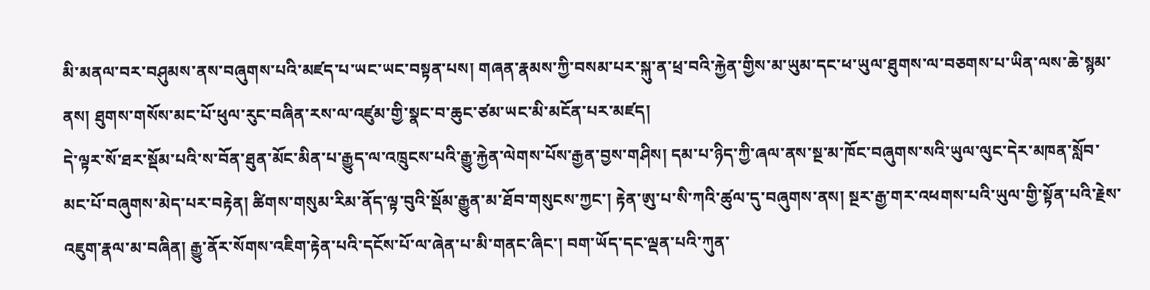མི་མནལ་བར་བཤུམས་ནས་བཞུགས་པའི་མཛད་པ་ཡང་ཡང་བསྟན་པས། གཞན་རྣམས་ཀྱི་བསམ་པར་སྐུ་ན་ཕྲ་བའི་རྐྱེན་གྱིས་མ་ཡུམ་དང་ཕ་ཡུལ་ཐུགས་ལ་བཅགས་པ་ཡིན་ལས་ཆེ་སྙམ་ནས། ཐུགས་གསོས་མང་པོ་ཕུལ་རུང་བཞིན་རས་ལ་འཛུམ་གྱི་སྣང་བ་ཆུང་ཙམ་ཡང་མི་མངོན་པར་མཛད།
དེ་ལྟར་སོ་ཐར་སྡོམ་པའི་ས་བོན་ཐུན་མོང་མིན་པ་རྒྱུད་ལ་འཁྲུངས་པའི་རྒྱུ་རྐྱེན་ལེགས་པོས་རྒྱན་བྱས་གཤིས། དམ་པ་ཉིད་ཀྱི་ཞལ་ནས་སྔ་མ་ཁོང་བཞུགས་སའི་ཡུལ་ལུང་དེར་མཁན་སློབ་མང་པོ་བཞུགས་མེད་པར་བརྟེན། ཚིགས་གསུམ་རིམ་ནོད་ལྟ་བུའི་སྡོམ་རྒྱུན་མ་ཐོབ་གསུངས་ཀྱང་། རྟེན་ཨུ་པ་སི་ཀའི་ཚུལ་དུ་བཞུགས་ནས། སྔར་རྒྱ་གར་འཕགས་པའི་ཡུལ་གྱི་སྟོན་པའི་རྗེས་འཇུག་རྣལ་མ་བཞིན། རྒྱུ་ནོར་སོགས་འཇིག་རྟེན་པའི་དངོས་པོ་ལ་ཞེན་པ་མི་གནང་ཞིང་། བག་ཡོད་དང་ལྡན་པའི་ཀུན་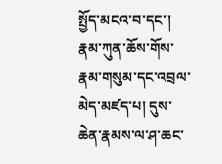སྤྱོད་མངའ་བ་དང་། རྣམ་ཀུན་ཆོས་གོས་རྣམ་གསུམ་དང་འབྲལ་མེད་མཛད་པ། དུས་ཆེན་རྣམས་ལ་ཤ་ཆང་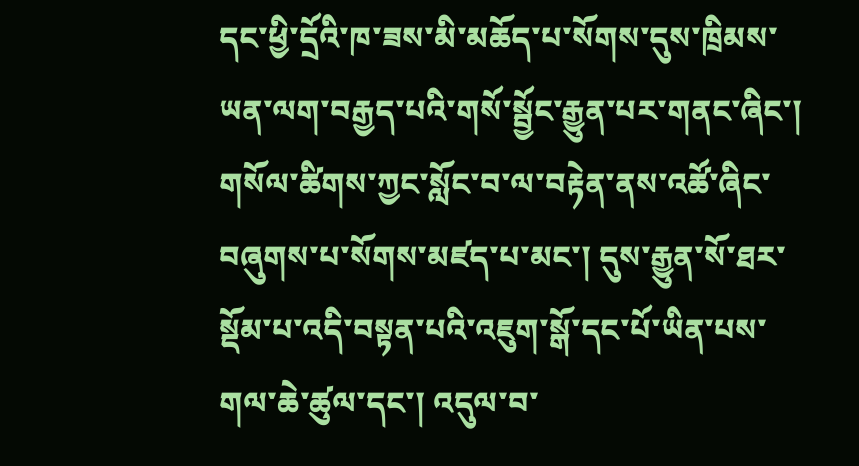དང་ཕྱི་དྲོའི་ཁ་ཟས་མི་མཆོད་པ་སོགས་དུས་ཁྲིམས་ཡན་ལག་བརྒྱད་པའི་གསོ་སྦྱོང་རྒྱུན་པར་གནང་ཞིང་། གསོལ་ཚིགས་ཀྱང་སློང་བ་ལ་བརྟེན་ནས་འཚོ་ཞིང་བཞུགས་པ་སོགས་མཛད་པ་མང་། དུས་རྒྱུན་སོ་ཐར་སྡོམ་པ་འདི་བསྟན་པའི་འཇུག་སྒོ་དང་པོ་ཡིན་པས་གལ་ཆེ་ཚུལ་དང་། འདུལ་བ་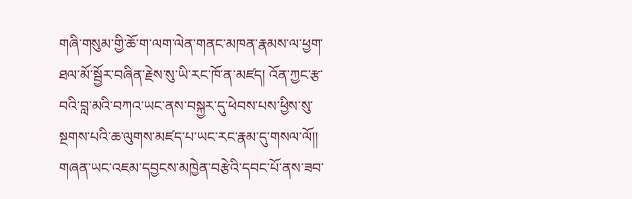གཞི་གསུམ་གྱི་ཆོ་ག་ལག་ལེན་གནང་མཁན་རྣམས་ལ་ཕྱག་ཐལ་མོ་སྦྱོར་བཞིན་རྗེས་སུ་ཡི་རང་ཁོ་ན་མཛད། འོན་ཀྱང་རྩ་བའི་བླ་མའི་བཀའ་ཡང་ནས་བསྐྱར་དུ་ཕེབས་པས་ཕྱིས་སུ་སྔགས་པའི་ཆ་ལུགས་མཛད་པ་ཡང་རང་རྣམ་དུ་གསལ་ལོ།།
གཞན་ཡང་འཇམ་དབྱངས་མཁྱེན་བརྩེའི་དབང་པོ་ནས་ཟབ་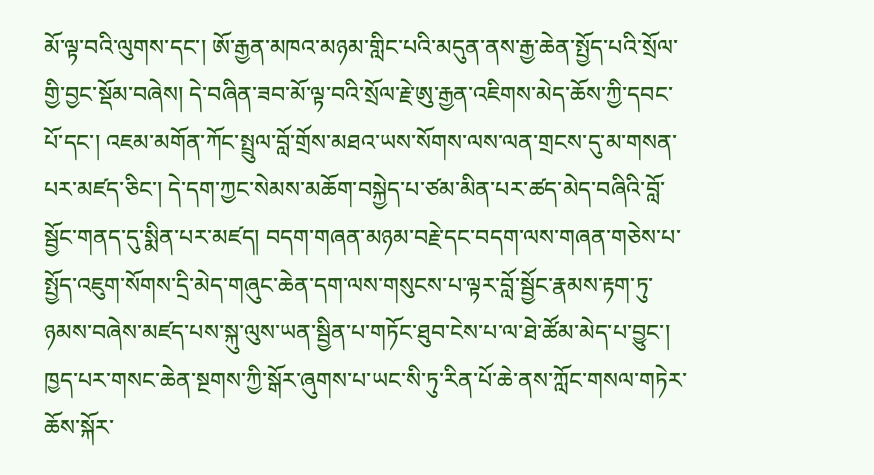མོ་ལྟ་བའི་ལུགས་དང་། ཨོ་རྒྱན་མཁའ་མཉམ་གླིང་པའི་མདུན་ནས་རྒྱ་ཆེན་སྤྱོད་པའི་སྲོལ་གྱི་བྱང་སྡོམ་བཞེས། དེ་བཞིན་ཟབ་མོ་ལྟ་བའི་སྲོལ་རྗེ་ཨུ་རྒྱན་འཇིགས་མེད་ཆོས་ཀྱི་དབང་པོ་དང་། འཇམ་མགོན་ཀོང་སྤྲུལ་བློ་གྲོས་མཐའ་ཡས་སོགས་ལས་ལན་གྲངས་དུ་མ་གསན་པར་མཛད་ཅིང་། དེ་དག་ཀྱང་སེམས་མཆོག་བསྐྱེད་པ་ཙམ་མིན་པར་ཚད་མེད་བཞིའི་བློ་སྦྱོང་གནད་དུ་སྨིན་པར་མཛད། བདག་གཞན་མཉམ་བརྗེ་དང་བདག་ལས་གཞན་གཅེས་པ་སྤྱོད་འཇུག་སོགས་དྲི་མེད་གཞུང་ཆེན་དག་ལས་གསུངས་པ་ལྟར་བློ་སྦྱོང་རྣམས་རྟག་ཏུ་ཉམས་བཞེས་མཛད་པས་སྐུ་ལུས་ཡན་སྦྱིན་པ་གཏོང་ཐུབ་ངེས་པ་ལ་ཐེ་ཚོམ་མེད་པ་བྱུང་། ཁྱད་པར་གསང་ཆེན་སྔགས་ཀྱི་སྒོར་ཞུགས་པ་ཡང་སི་ཏུ་རིན་པོ་ཆེ་ནས་ཀློང་གསལ་གཏེར་ཆོས་སྐོར་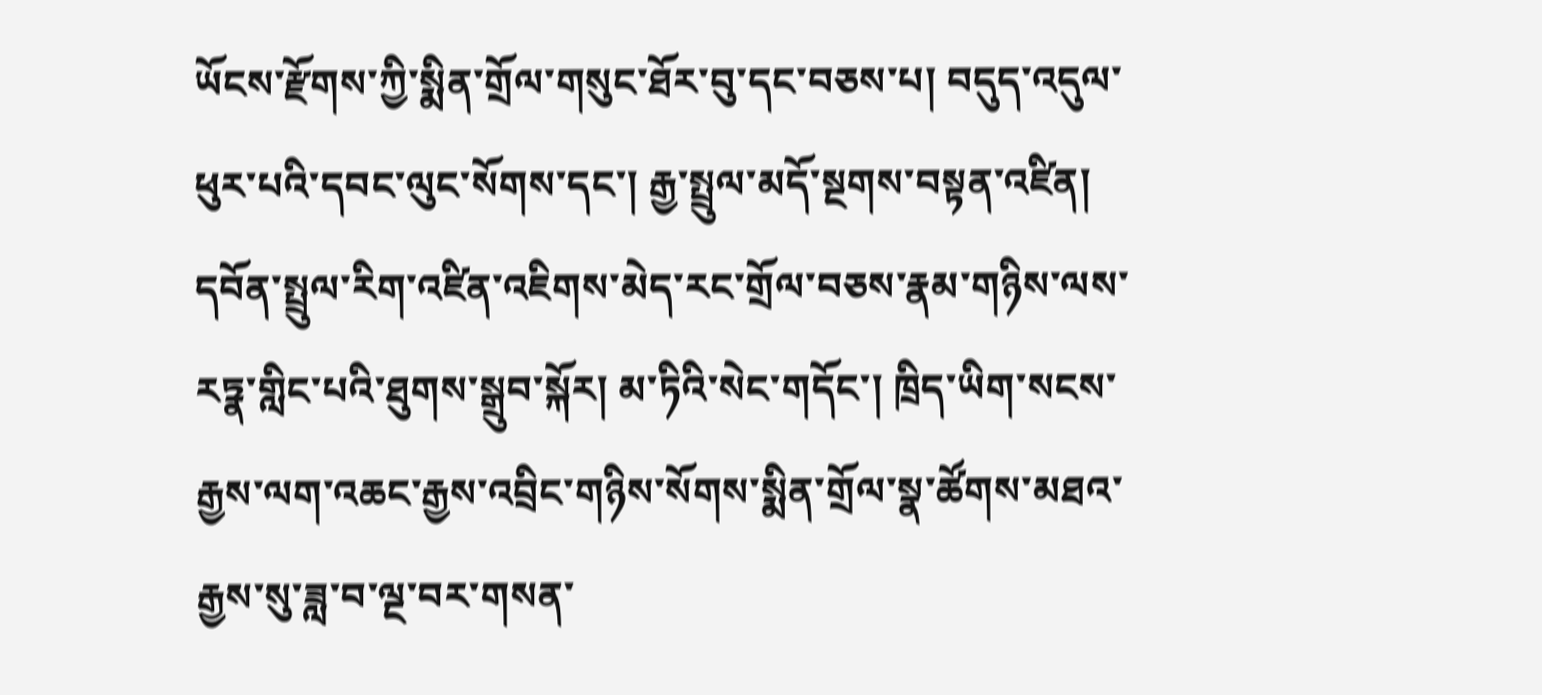ཡོངས་རྫོགས་ཀྱི་སྨིན་གྲོལ་གསུང་ཐོར་བུ་དང་བཅས་པ། བདུད་འདུལ་ཕུར་པའི་དབང་ལུང་སོགས་དང་། རྒྱ་སྤྲུལ་མདོ་སྔགས་བསྟན་འཛིན། དབོན་སྤྲུལ་རིག་འཛིན་འཇིགས་མེད་རང་གྲོལ་བཅས་རྣམ་གཉིས་ལས་རཏྣ་གླིང་པའི་ཐུགས་སྒྲུབ་སྐོར། མ་ཏིའི་སེང་གདོང་། ཁྲིད་ཡིག་སངས་རྒྱས་ལག་འཆང་རྒྱས་འབྲིང་གཉིས་སོགས་སྨིན་གྲོལ་སྣ་ཚོགས་མཐའ་རྒྱས་སུ་ཟླ་བ་ལྔ་བར་གསན་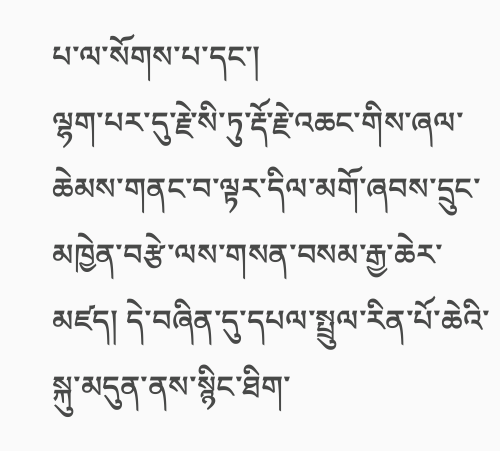པ་ལ་སོགས་པ་དང་།
ལྷག་པར་དུ་རྗེ་སི་ཏུ་རྡོ་རྗེ་འཆང་གིས་ཞལ་ཆེམས་གནང་བ་ལྟར་དིལ་མགོ་ཞབས་དྲུང་མཁྱེན་བརྩེ་ལས་གསན་བསམ་རྒྱ་ཆེར་མཛད། དེ་བཞིན་དུ་དཔལ་སྤྲུལ་རིན་པོ་ཆེའི་སྐུ་མདུན་ནས་སྙིང་ཐིག་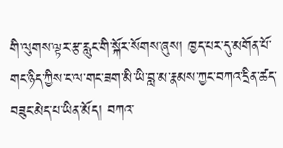གི་ལུགས་ལྟར་རྩ་རླུང་གི་སྐོར་སོགས་ཞུས། ཁྱད་པར་དུ་མགོན་པོ་གང་ཉིད་ཀྱིས་ང་ལ་གང་ཟག་མི་ཡི་བླ་མ་རྣམས་ཀྱང་བཀའ་དྲིན་ཚད་བཟུང་མེད་པ་ཡིན་མོད། བཀའ་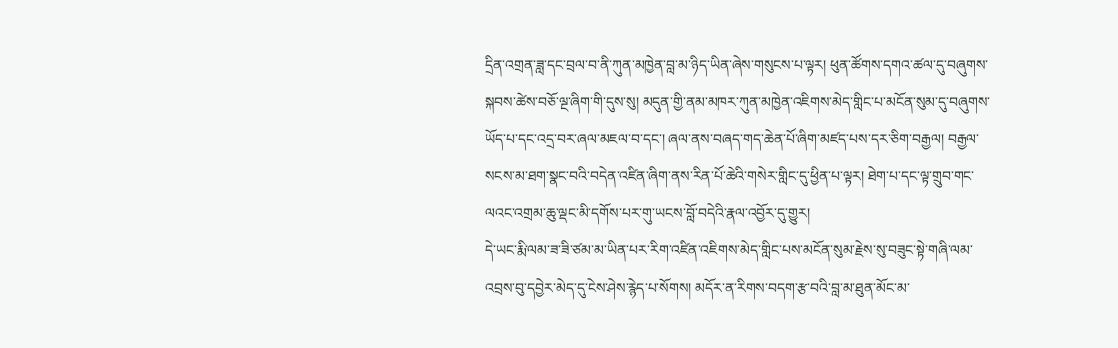དྲིན་འགྲན་ཟླ་དང་བྲལ་བ་ནི་ཀུན་མཁྱེན་བླ་མ་ཉིད་ཡིན་ཞེས་གསུངས་པ་ལྟར། ཕུན་ཚོགས་དགའ་ཚལ་དུ་བཞུགས་སྐབས་ཚེས་བཅོ་ལྔ་ཞིག་གི་དུས་སུ། མདུན་གྱི་ནམ་མཁར་ཀུན་མཁྱེན་འཇིགས་མེད་གླིང་པ་མངོན་སུམ་དུ་བཞུགས་ཡོད་པ་དང་འདྲ་བར་ཞལ་མཇལ་བ་དང་། ཞལ་ནས་བཞད་གད་ཆེན་པོ་ཞིག་མཛད་པས་དར་ཅིག་བརྒྱལ། བརྒྱལ་སངས་མ་ཐག་སྣང་བའི་བདེན་འཛིན་ཞིག་ནས་རིན་པོ་ཆེའི་གསེར་གླིང་དུ་ཕྱིན་པ་ལྟར། ཐེག་པ་དང་ལྟ་གྲུབ་གང་ལའང་འགྲམ་ཆུ་ལྡང་མི་དགོས་པར་གུ་ཡངས་བློ་བདེའི་རྣལ་འབྱོར་དུ་གྱུར།
དེ་ཡང་རྨི་ལམ་ཟ་ཟི་ཙམ་མ་ཡིན་པར་རིག་འཛིན་འཇིགས་མེད་གླིང་པས་མངོན་སུམ་རྗེས་སུ་བཟུང་སྟེ་གཞི་ལམ་འབྲས་བུ་དབྱེར་མེད་དུ་ངེས་ཤེས་རྙེད་པ་སོགས། མདོར་ན་རིགས་བདག་རྩ་བའི་བླ་མ་ཐུན་མོང་མ་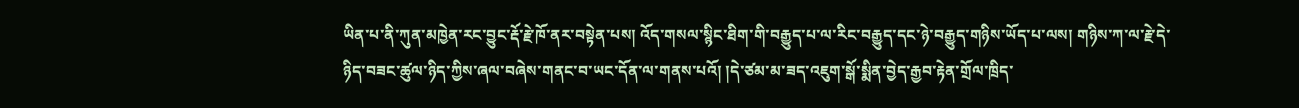ཡིན་པ་ནི་ཀུན་མཁྱེན་རང་བྱུང་རྡོ་རྗེ་ཁོ་ནར་བསྟེན་པས། འོད་གསལ་སྙིང་ཐིག་གི་བརྒྱུད་པ་ལ་རིང་བརྒྱུད་དང་ཉེ་བརྒྱུད་གཉིས་ཡོད་པ་ལས། གཉིས་ཀ་ལ་རྗེ་དེ་ཉིད་བཟང་ཚུལ་ཉིད་ཀྱིས་ཞལ་བཞེས་གནང་བ་ཡང་དོན་ལ་གནས་པའོ། །དེ་ཙམ་མ་ཟད་འཇུག་སྒོ་སྨིན་བྱེད་རྒྱབ་རྟེན་གྲོལ་ཁྲིད་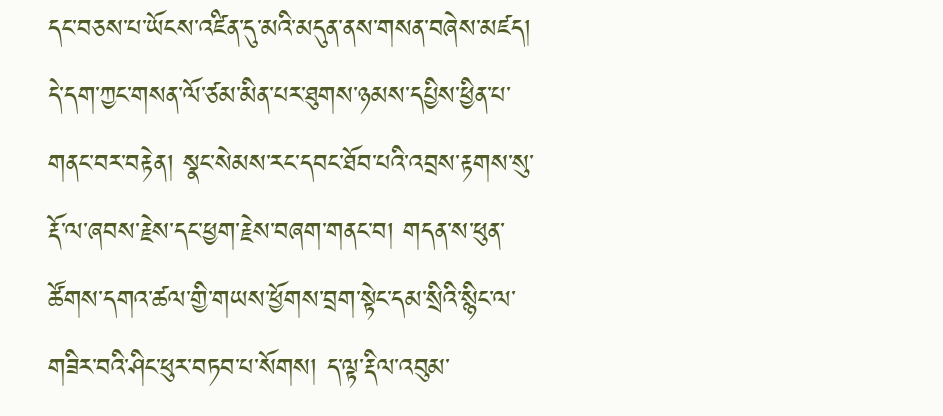དང་བཅས་པ་ཡོངས་འཛིན་དུ་མའི་མདུན་ནས་གསན་བཞེས་མཛད། དེ་དག་ཀྱང་གསན་ལོ་ཙམ་མིན་པར་ཐུགས་ཉམས་དཔྱིས་ཕྱིན་པ་གནང་བར་བརྟེན། སྣང་སེམས་རང་དབང་ཐོབ་པའི་འབྲས་རྟགས་སུ་རྡོ་ལ་ཞབས་རྗེས་དང་ཕྱག་རྗེས་བཞག་གནང་བ། གདན་ས་ཕུན་ཚོགས་དགའ་ཚལ་གྱི་གཡས་ཕྱོགས་བྲག་སྟེང་དམ་སྲིའི་སྙིང་ལ་གཟིར་བའི་ཤིང་ཕུར་བཏབ་པ་སོགས། ད་ལྟ་རྡིལ་འབུམ་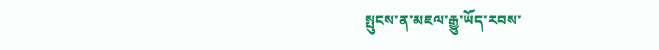སྤུངས་ན་མཇལ་རྒྱུ་ཡོད་རབས་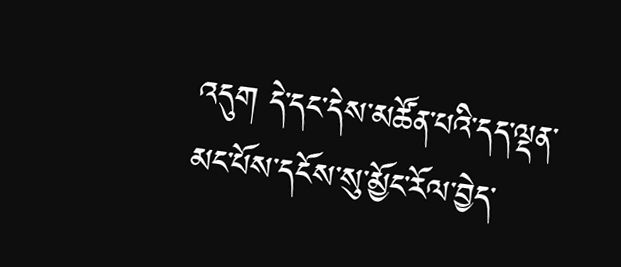འདུག དེ་དང་དེས་མཚོན་པའི་དད་ལྡན་མང་པོས་དངོས་སུ་མྱོང་རོལ་བྱེད་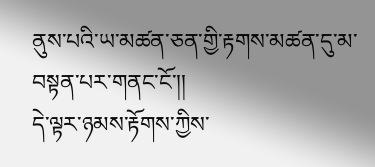ནུས་པའི་ཡ་མཚན་ཅན་གྱི་རྟགས་མཚན་དུ་མ་བསྟན་པར་གནང་ངོ་།།
དེ་ལྟར་ཉམས་རྟོགས་ཀྱིས་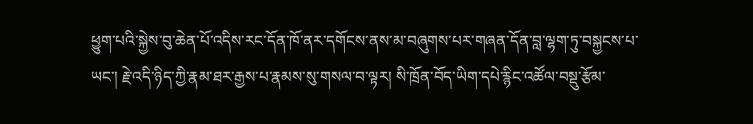ཕྱུག་པའི་སྐྱེས་བུ་ཆེན་པོ་འདིས་རང་དོན་ཁོ་ནར་དགོངས་ནས་མ་བཞུགས་པར་གཞན་དོན་བླ་ལྷག་ཏུ་བསྐྱངས་པ་ཡང་། རྗེ་འདི་ཉིད་ཀྱི་རྣམ་ཐར་རྒྱས་པ་རྣམས་སུ་གསལ་བ་ལྟར། སི་ཁྲོན་བོད་ཡིག་དཔེ་རྙིང་འཚོལ་བསྡུ་རྩོམ་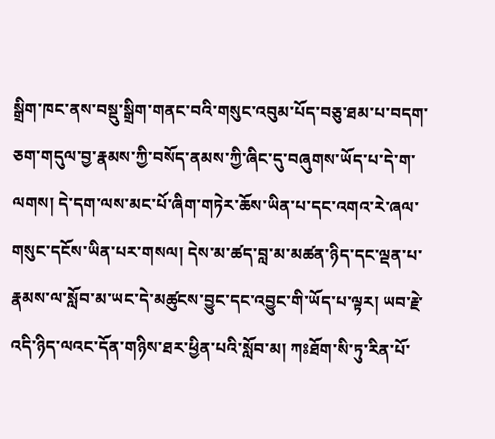སྒྲིག་ཁང་ནས་བསྡུ་སྒྲིག་གནང་བའི་གསུང་འབུམ་པོད་བཅུ་ཐམ་པ་བདག་ཅག་གདུལ་བྱ་རྣམས་ཀྱི་བསོད་ནམས་ཀྱི་ཞིང་དུ་བཞུགས་ཡོད་པ་དེ་ག་ལགས། དེ་དག་ལས་མང་པོ་ཞིག་གཏེར་ཆོས་ཡིན་པ་དང་འགའ་རེ་ཞལ་གསུང་དངོས་ཡིན་པར་གསལ། དེས་མ་ཚད་བླ་མ་མཚན་ཉིད་དང་ལྡན་པ་རྣམས་ལ་སློབ་མ་ཡང་དེ་མཚུངས་བྱུང་དང་འབྱུང་གི་ཡོད་པ་ལྟར། ཡབ་རྗེ་འདི་ཉིད་ལའང་དོན་གཉིས་ཐར་ཕྱིན་པའི་སློབ་མ། ཀཿཐོག་སི་ཏུ་རིན་པོ་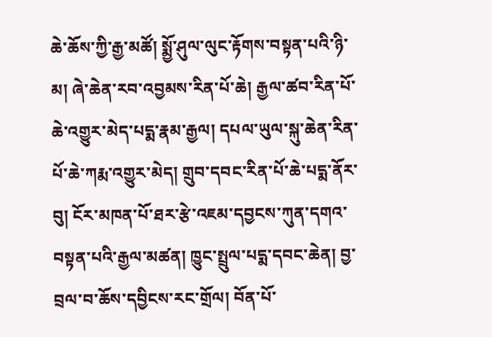ཆེ་ཆོས་ཀྱི་རྒྱ་མཚོ། སྨྱོ་ཤུལ་ལུང་རྟོགས་བསྟན་པའི་ཉི་མ། ཞེ་ཆེན་རབ་འབྱམས་རིན་པོ་ཆེ། རྒྱལ་ཚབ་རིན་པོ་ཆེ་འགྱུར་མེད་པདྨ་རྣམ་རྒྱལ། དཔལ་ཡུལ་སྐུ་ཆེན་རིན་པོ་ཆེ་ཀརྨ་འགྱུར་མེད། གྲུབ་དབང་རིན་པོ་ཆེ་པདྨ་ནོར་བུ། ངོར་མཁན་པོ་ཐར་རྩེ་འཇམ་དབྱངས་ཀུན་དགའ་བསྟན་པའི་རྒྱལ་མཚན། ཁྱུང་སྤྲུལ་པདྨ་དབང་ཆེན། བྱ་བྲལ་བ་ཆོས་དབྱིངས་རང་གྲོལ། བོན་པོ་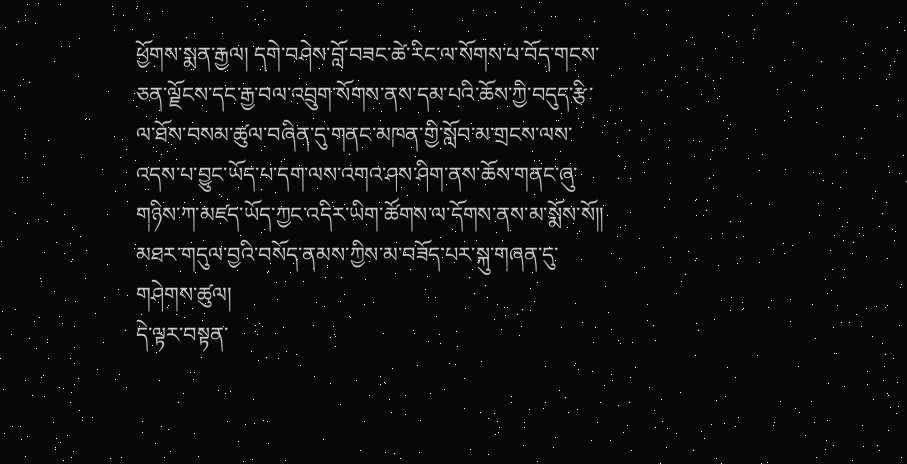ཕྱོགས་སྨན་རྒྱལ། དགེ་བཤེས་བློ་བཟང་ཚེ་རིང་ལ་སོགས་པ་བོད་གངས་ཅན་ལྗོངས་དང་རྒྱ་བལ་འབྲུག་སོགས་ནས་དམ་པའི་ཆོས་ཀྱི་བདུད་རྩི་ལ་ཐོས་བསམ་ཚུལ་བཞིན་དུ་གནང་མཁན་གྱི་སློབ་མ་གྲངས་ལས་འདས་པ་བྱུང་ཡོད་པ་དག་ལས་འགའ་ཤས་ཤིག་ནས་ཆོས་གནང་ཞུ་གཉིས་ཀ་མཛད་ཡོད་ཀྱང་འདིར་ཡིག་ཚོགས་ལ་དོགས་ནས་མ་སྨོས་སོ།།
མཐར་གདུལ་བྱའི་བསོད་ནམས་ཀྱིས་མ་བཟོད་པར་སྐུ་གཞན་དུ་གཤེགས་ཚུལ།
དེ་ལྟར་བསྟན་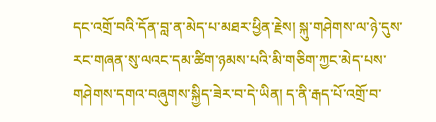དང་འགྲོ་བའི་དོན་བླ་ན་མེད་པ་མཐར་ཕྱིན་རྗེས། སྐུ་གཤེགས་ལ་ཉེ་དུས་རང་གཞན་སུ་ལའང་དམ་ཚིག་ཉམས་པའི་མི་གཅིག་ཀྱང་མེད་པས་གཤེགས་དགའ་བཞུགས་སྐྱིད་ཟེར་བ་དེ་ཡིན། ད་ནི་རྒད་པོ་འགྲོ་བ་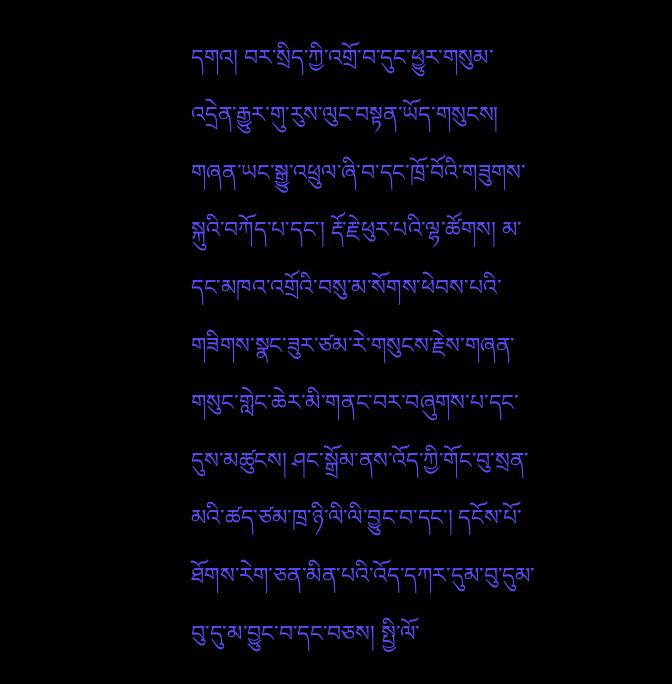དགའ། བར་སྲིད་ཀྱི་འགྲོ་བ་དུང་ཕྱུར་གསུམ་འདྲེན་རྒྱུར་གུ་རུས་ལུང་བསྟན་ཡོད་གསུངས། གཞན་ཡང་སྒྱུ་འཕྲུལ་ཞི་བ་དང་ཁྲོ་བོའི་གཟུགས་སྐུའི་བཀོད་པ་དང་། རྡོ་རྗེ་ཕུར་པའི་ལྷ་ཚོགས། མ་དང་མཁའ་འགྲོའི་བསུ་མ་སོགས་ཕེབས་པའི་གཟིགས་སྣང་ཟུར་ཙམ་རེ་གསུངས་རྗེས་གཞན་གསུང་གླེང་ཆེར་མི་གནང་བར་བཞུགས་པ་དང་དུས་མཚུངས། ཤང་སྒྲོམ་ནས་འོད་ཀྱི་གོང་བུ་སྲན་མའི་ཚད་ཙམ་ཁྲ་ཉི་ལི་ལི་བྱུང་བ་དང་། དངོས་པོ་ཐོགས་རེག་ཅན་མིན་པའི་འོད་དཀར་དུམ་བུ་དུམ་བུ་དུ་མ་བྱུང་བ་དང་བཅས། སྤྱི་ལོ་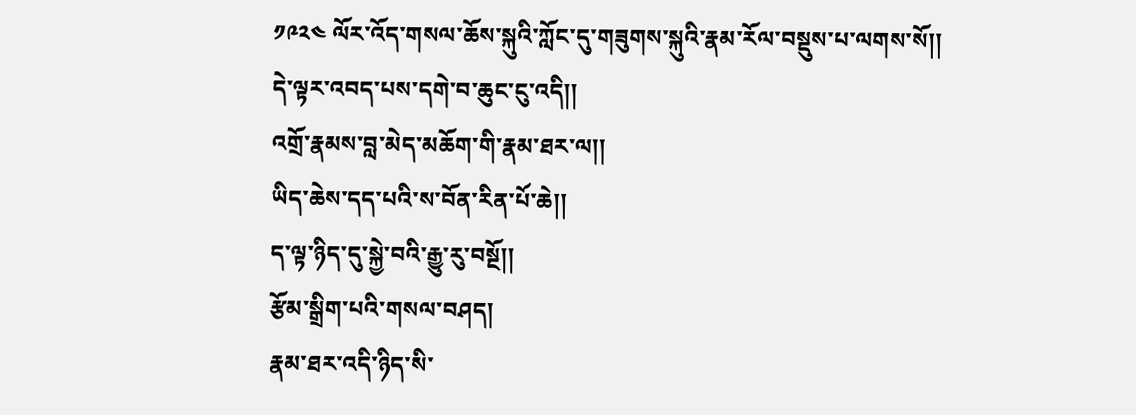༡༩༢༤ ལོར་འོད་གསལ་ཆོས་སྐུའི་ཀློང་དུ་གཟུགས་སྐུའི་རྣམ་རོལ་བསྡུས་པ་ལགས་སོ།།
དེ་ལྟར་འབད་པས་དགེ་བ་ཆུང་ངུ་འདི།།
འགྲོ་རྣམས་བླ་མེད་མཆོག་གི་རྣམ་ཐར་ལ།།
ཡིད་ཆེས་དད་པའི་ས་བོན་རིན་པོ་ཆེ།།
ད་ལྟ་ཉིད་དུ་སྐྱེ་བའི་རྒྱུ་རུ་བསྔོ།།
རྩོམ་སྒྲིག་པའི་གསལ་བཤད།
རྣམ་ཐར་འདི་ཉིད་སི་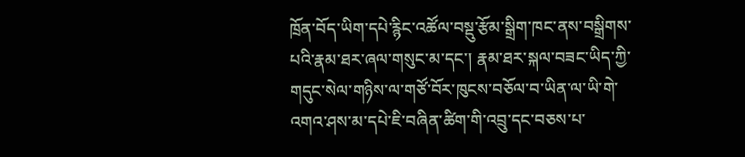ཁྲོན་བོད་ཡིག་དཔེ་རྙིང་འཚོལ་བསྡུ་རྩོམ་སྒྲིག་ཁང་ནས་བསྒྲིགས་པའི་རྣམ་ཐར་ཞལ་གསུང་མ་དང་། རྣམ་ཐར་སྐལ་བཟང་ཡིད་ཀྱི་གདུང་སེལ་གཉིས་ལ་གཙོ་བོར་ཁུངས་བཅོལ་བ་ཡིན་ལ་ཡི་གེ་འགའ་ཤས་མ་དཔེ་ཇི་བཞིན་ཚིག་གི་འབྲུ་དང་བཅས་པ་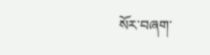སོར་བཞག་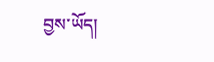བྱས་ཡོད།